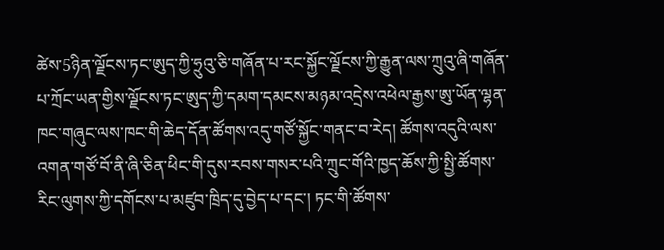ཚེས་5ཉིན་ལྗོངས་ཏང་ཨུད་ཀྱི་ཧྲུའུ་ཅི་གཞོན་པ་རང་སྐྱོང་ལྗོངས་ཀྱི་རྒྱུན་ལས་ཀྲུའུ་ཞི་གཞོན་པ་ཀྲོང་ཡན་གྱིས་ལྗོངས་ཏང་ཨུད་ཀྱི་དམག་དམངས་མཉམ་འདྲེས་འཕེལ་རྒྱས་ཨུ་ཡོན་ལྷན་ཁང་གཞུང་ལས་ཁང་གི་ཆེད་དོན་ཚོགས་འདུ་གཙོ་སྐྱོང་གནང་བ་རེད། ཚོགས་འདུའི་ལས་འགན་གཙོ་བོ་ནི་ཞི་ཅིན་ཕིང་གི་དུས་རབས་གསར་པའི་ཀྲུང་གོའི་ཁྱད་ཆོས་ཀྱི་སྤྱི་ཚོགས་རིང་ལུགས་ཀྱི་དགོངས་པ་མཛུབ་ཁྲིད་དུ་བྱེད་པ་དང་། ཏང་གི་ཚོགས་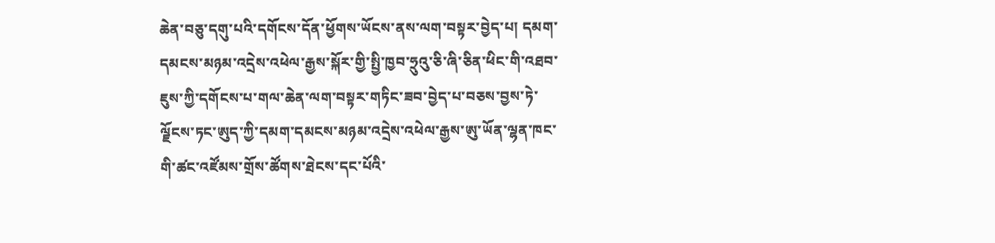ཆེན་བཅུ་དགུ་པའི་དགོངས་དོན་ཕྱོགས་ཡོངས་ནས་ལག་བསྟར་བྱེད་པ། དམག་དམངས་མཉམ་འདྲེས་འཕེལ་རྒྱས་སྐོར་གྱི་སྤྱི་ཁྱབ་ཧྲུའུ་ཅི་ཞི་ཅིན་ཕིང་གི་འཐབ་ཇུས་ཀྱི་དགོངས་པ་གལ་ཆེན་ལག་བསྟར་གཏིང་ཟབ་བྱེད་པ་བཅས་བྱས་ཏེ་ལྗོངས་ཏང་ཨུད་ཀྱི་དམག་དམངས་མཉམ་འདྲེས་འཕེལ་རྒྱས་ཨུ་ཡོན་ལྷན་ཁང་གི་ཚང་འཛོམས་གྲོས་ཚོགས་ཐེངས་དང་པོའི་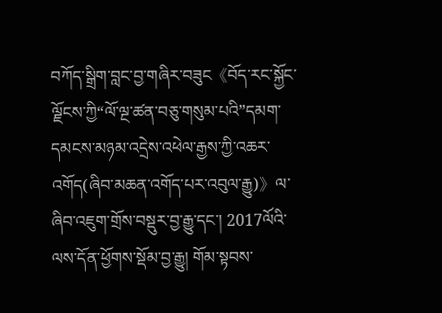བཀོད་སྒྲིག་བླང་བྱ་གཞིར་བཟུང《བོད་རང་སྐྱོང་ལྗོངས་ཀྱི“ལོ་ལྔ་ཚན་བཅུ་གསུམ་པའི”དམག་དམངས་མཉམ་འདྲེས་འཕེལ་རྒྱས་ཀྱི་འཆར་འགོད(ཞིབ་མཆན་འགོད་པར་འབུལ་རྒྱུ)》ལ་ཞིབ་འཇུག་གྲོས་བསྡུར་བྱ་རྒྱུ་དང་། 2017ལོའི་ལས་དོན་ཕྱོགས་སྡོམ་བྱ་རྒྱུ། གོམ་སྟབས་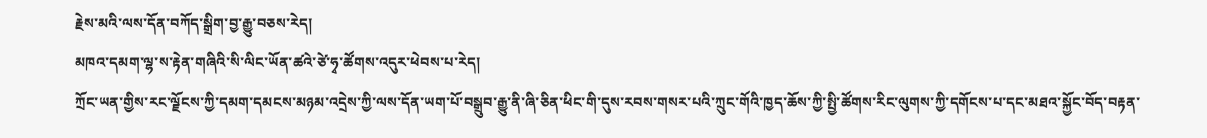རྗེས་མའི་ལས་དོན་བཀོད་སྒྲིག་བྱ་རྒྱུ་བཅས་རེད།
མཁའ་དམག་ལྷ་ས་རྟེན་གཞིའི་སི་ལིང་ཡོན་ཚའེ་ཙེ་ཧྭ་ཚོགས་འདུར་ཕེབས་པ་རེད།
ཀྲོང་ཡན་གྱིས་རང་ལྗོངས་ཀྱི་དམག་དམངས་མཉམ་འདྲེས་ཀྱི་ལས་དོན་ཡག་པོ་བསྒྲུབ་རྒྱུ་ནི་ཞི་ཅིན་ཕིང་གི་དུས་རབས་གསར་པའི་ཀྲུང་གོའི་ཁྱད་ཆོས་ཀྱི་སྤྱི་ཚོགས་རིང་ལུགས་ཀྱི་དགོངས་པ་དང་མཐའ་སྐྱོང་བོད་བརྟན་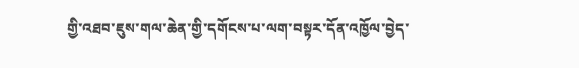གྱི་འཐབ་ཇུས་གལ་ཆེན་གྱི་དགོངས་པ་ལག་བསྟར་དོན་འཁྱོལ་བྱེད་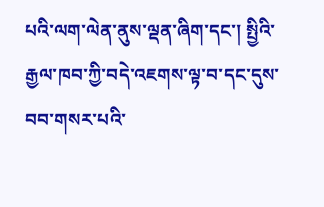པའི་ལག་ལེན་ནུས་ལྡན་ཞིག་དང་། སྤྱིའི་རྒྱལ་ཁབ་ཀྱི་བདེ་འཇགས་ལྟ་བ་དང་དུས་བབ་གསར་པའི་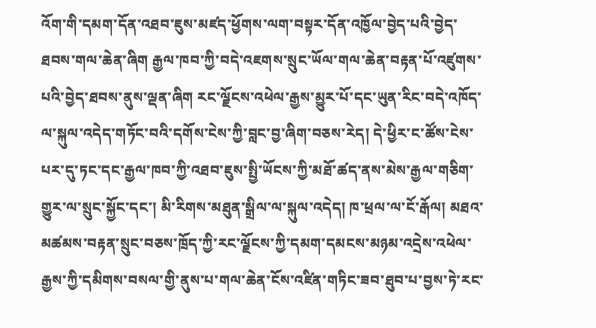འོག་གི་དམག་དོན་འཐབ་ཇུས་མཛད་ཕྱོགས་ལག་བསྟར་དོན་འཁྱོལ་བྱེད་པའི་བྱེད་ཐབས་གལ་ཆེན་ཞིག རྒྱལ་ཁབ་ཀྱི་བདེ་འཇགས་སྲུང་ཡོལ་གལ་ཆེན་བརྟན་པོ་འཛུགས་པའི་བྱེད་ཐབས་ནུས་ལྡན་ཞིག རང་ལྗོངས་འཕེལ་རྒྱས་མྱུར་པོ་དང་ཡུན་རིང་བདེ་འཁོད་ལ་སྐུལ་འདེད་གཏོང་བའི་དགོས་ངེས་ཀྱི་བླང་བྱ་ཞིག་བཅས་རེད། དེ་ཕྱིར་ང་ཚོས་ངེས་པར་དུ་ཏང་དང་རྒྱལ་ཁབ་ཀྱི་འཐབ་ཇུས་སྤྱི་ཡོངས་ཀྱི་མཐོ་ཚད་ནས་མེས་རྒྱལ་གཅིག་གྱུར་ལ་སྲུང་སྐྱོང་དང་། མི་རིགས་མཐུན་སྒྲིལ་ལ་སྐུལ་འདེད། ཁ་ཕྲལ་ལ་ངོ་རྒོལ། མཐའ་མཚམས་བརྟན་སྲུང་བཅས་ཁྲོད་ཀྱི་རང་ལྗོངས་ཀྱི་དམག་དམངས་མཉམ་འདྲེས་འཕེལ་རྒྱས་ཀྱི་དམིགས་བསལ་གྱི་ནུས་པ་གལ་ཆེན་ངོས་འཛིན་གཏིང་ཟབ་ཐུབ་པ་བྱས་ཏེ་རང་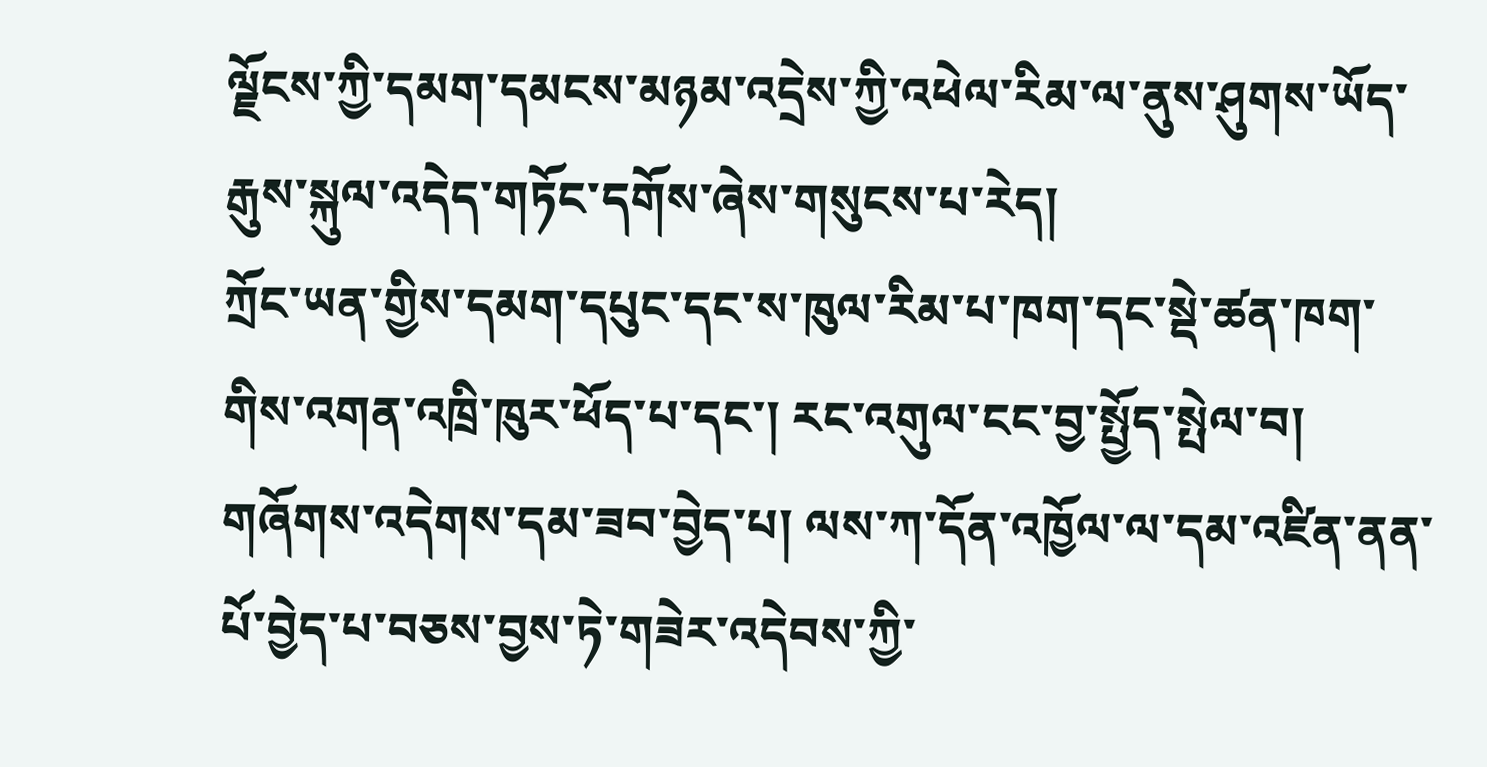ལྗོངས་ཀྱི་དམག་དམངས་མཉམ་འདྲེས་ཀྱི་འཕེལ་རིམ་ལ་ནུས་ཤུགས་ཡོད་རྒུས་སྐུལ་འདེད་གཏོང་དགོས་ཞེས་གསུངས་པ་རེད།
ཀྲོང་ཡན་གྱིས་དམག་དཔུང་དང་ས་ཁུལ་རིམ་པ་ཁག་དང་སྡེ་ཚན་ཁག་གིས་འགན་འཁྲི་ཁུར་ཕོད་པ་དང་། རང་འགུལ་ངང་བྱ་སྤྱོད་སྤེལ་བ། གཞོགས་འདེགས་དམ་ཟབ་བྱེད་པ། ལས་ཀ་དོན་འཁྱོལ་ལ་དམ་འཛིན་ནན་པོ་བྱེད་པ་བཅས་བྱས་ཏེ་གཟེར་འདེབས་ཀྱི་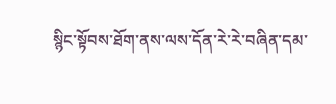སྙིང་སྟོབས་ཐོག་ནས་ལས་དོན་རེ་རེ་བཞིན་དམ་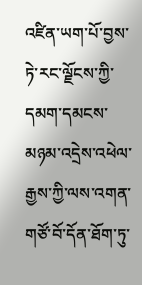འཛིན་ཡག་པོ་བྱས་ཏེ་རང་ལྗོངས་ཀྱི་དམག་དམངས་མཉམ་འདྲེས་འཕེལ་རྒྱས་ཀྱི་ལས་འགན་གཙོ་བོ་དོན་ཐོག་ཏུ་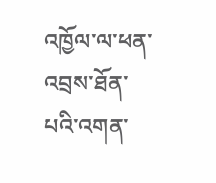འཁྱོལ་ལ་ཕན་འབྲས་ཐོན་པའི་འགན་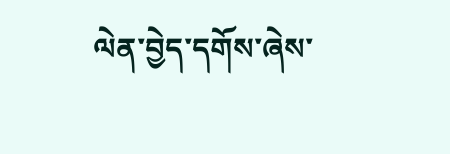ལེན་བྱེད་དགོས་ཞེས་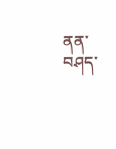ནན་བཤད་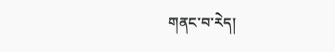གནང་བ་རེད།